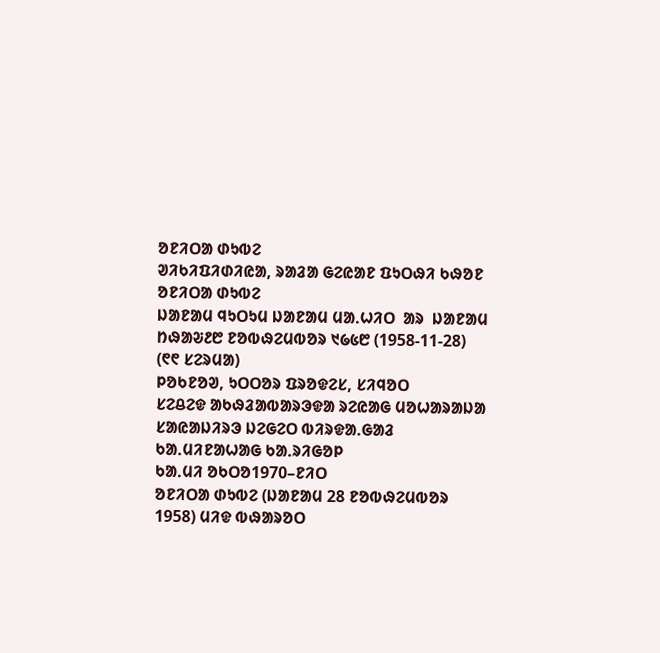ᱚᱱᱤᱛᱟ ᱰᱩᱵᱮ
ᱣᱤᱠᱤᱯᱤᱰᱤᱭᱟ, ᱨᱟᱲᱟ ᱜᱮᱭᱟᱱ ᱯᱩᱛᱷᱤ ᱠᱷᱚᱱ
ᱚᱱᱤᱛᱟ ᱰᱩᱵᱮ
ᱡᱟᱱᱟᱢ ᱧᱩᱛᱩᱢ ᱡᱟᱱᱟᱢ ᱢᱟᱹᱦᱤᱛ  ᱟᱨ  ᱡᱟᱱᱟᱢ ᱴᱷᱟᱶ᱒᱘ ᱱᱚᱵᱷᱮᱢᱵᱚᱨ ᱑᱙᱕᱘ (1958-11-28) (᱖᱖ ᱥᱮᱨᱢᱟ)
ᱞᱚᱠᱱᱚᱣ, ᱩᱛᱛᱚᱨ ᱯᱨᱚᱫᱮᱥ, ᱥᱤᱧᱚᱛ
ᱥᱮᱪᱮᱫ ᱟᱠᱷᱲᱟᱵᱟᱨᱳᱫᱟ ᱨᱮᱭᱟᱜ ᱢᱚᱦᱟᱨᱟᱡᱟ ᱥᱟᱭᱟᱡᱤᱨᱳ ᱡᱮᱜᱮᱛ ᱵᱤᱨᱫᱟᱹᱜᱟᱲ
ᱠᱟᱹᱢᱤᱱᱟᱦᱟᱜ ᱠᱟᱹᱨᱤᱜᱚᱞ
ᱠᱟᱹᱢᱤ ᱚᱠᱛᱚ1970–ᱱᱤᱛ
ᱚᱱᱤᱛᱟ ᱰᱩᱵᱮ (ᱡᱟᱱᱟᱢ 28 ᱱᱚᱵᱷᱮᱢᱵᱚᱨ 1958) ᱢᱤᱫ ᱵᱷᱟᱨᱚᱛ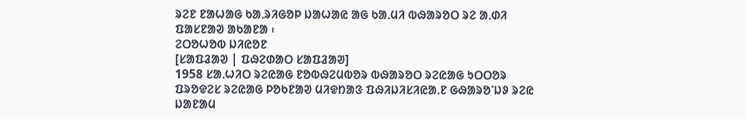ᱨᱮᱱ ᱱᱟᱦᱟᱜ ᱠᱟᱹᱨᱤᱜᱚᱞ ᱡᱟᱦᱟᱭ ᱟᱜ ᱠᱟᱹᱢᱤ ᱵᱷᱟᱨᱚᱛ ᱨᱮ ᱟᱹᱰᱤ ᱯᱟᱥᱱᱟᱣ ᱟᱠᱟᱱᱟ ᱾
ᱮᱛᱚᱦᱚᱵ ᱡᱤᱭᱚᱱ
[ᱥᱟᱯᱲᱟᱣ | ᱯᱷᱮᱰᱟᱛ ᱥᱟᱯᱲᱟᱣ]
1958 ᱥᱟᱹᱦᱤᱛ ᱨᱮᱭᱟᱜ ᱱᱚᱵᱷᱮᱢᱵᱚᱨ ᱵᱷᱟᱨᱚᱛ ᱨᱮᱭᱟᱜ ᱩᱛᱛᱚᱨ ᱯᱨᱚᱫᱮᱥ ᱨᱮᱭᱟᱜ ᱞᱚᱠᱱᱟᱣ ᱢᱤᱫᱴᱟᱝ ᱯᱷᱤᱡᱤᱥᱤᱭᱟᱹᱱ ᱜᱷᱟᱨᱚᱸᱡᱽ ᱨᱮᱭ ᱡᱟᱱᱟᱢ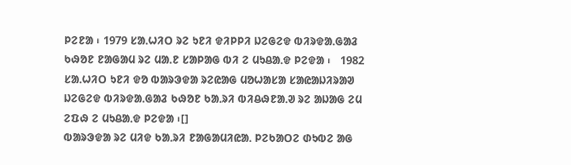ᱞᱮᱱᱟ ᱾ 1979 ᱥᱟᱹᱦᱤᱛ ᱨᱮ ᱩᱱᱤ ᱫᱤᱞᱞᱤ ᱡᱮᱜᱮᱫ ᱵᱤᱨᱫᱟᱹᱜᱟᱲ ᱠᱷᱚᱱ ᱱᱟᱜᱟᱢ ᱨᱮ ᱢᱟᱹᱱ ᱥᱟᱞᱟᱜ ᱵᱤ ᱮ ᱢᱩᱪᱟᱹᱫ ᱞᱮᱫᱟ ᱾   1982 ᱥᱟᱹᱦᱤᱛ ᱩᱱᱤ ᱫᱚ ᱵᱟᱨᱳᱫᱟ ᱨᱮᱭᱟᱜ ᱢᱚᱦᱟᱥᱟ ᱥᱟᱭᱟᱡᱤᱨᱟᱣ ᱡᱮᱜᱮᱫ ᱵᱤᱨᱫᱟᱹᱜᱟᱲ ᱠᱷᱚᱱ ᱠᱟᱹᱨᱤ ᱵᱤᱪᱷᱱᱟᱹᱣ ᱨᱮ ᱟᱡᱟᱜ ᱮᱢ ᱮᱯᱷ ᱮ ᱢᱩᱪᱟᱹᱫ ᱞᱮᱫᱟ ᱾[]
ᱵᱟᱨᱳᱫᱟ ᱨᱮ ᱢᱤᱫ ᱠᱟᱹᱨᱤ ᱱᱟᱜᱟᱢᱤᱭᱟᱹ ᱞᱮᱠᱟᱛᱮ ᱰᱩᱵᱮ ᱟᱜ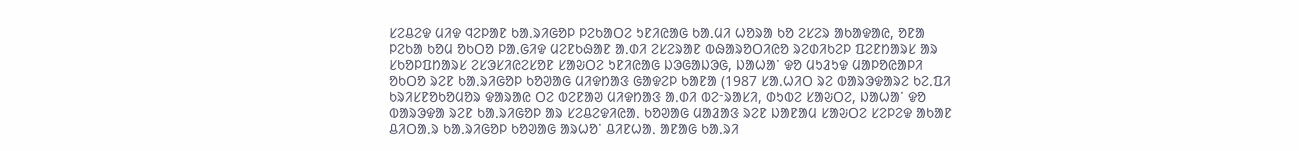ᱥᱮᱪᱮᱫ ᱢᱤᱫ ᱧᱮᱞᱟᱱ ᱠᱟᱹᱨᱤᱜᱚᱞ ᱞᱮᱠᱟᱛᱮ ᱩᱱᱤᱭᱟᱜ ᱠᱟᱹᱢᱤ ᱦᱚᱨᱟ ᱠᱚ ᱮᱥᱮᱨ ᱟᱠᱟᱫᱟᱭ, ᱚᱱᱟ ᱞᱮᱠᱟ ᱠᱚᱢ ᱚᱠᱛᱚ ᱞᱟᱹᱜᱤᱫ ᱢᱮᱱᱠᱷᱟᱱ ᱟᱹᱰᱤ ᱮᱥᱮᱨᱟᱱ ᱵᱷᱟᱨᱚᱛᱤᱭᱚ ᱨᱮᱰᱤᱠᱮᱞ ᱯᱮᱱᱴᱟᱨᱥ ᱟᱨ ᱥᱠᱚᱞᱯᱴᱟᱨᱥ ᱮᱥᱳᱥᱤᱭᱮᱥᱚᱱ ᱥᱟᱶᱛᱮ ᱩᱱᱤᱭᱟᱜ ᱡᱳᱜᱟᱡᱳᱜ, ᱡᱟᱦᱟᱸ ᱫᱚ ᱢᱩᱲᱩᱫ ᱢᱟᱞᱚᱭᱟᱞᱤ ᱚᱠᱛᱚ ᱨᱮᱱ ᱠᱟᱹᱨᱤᱜᱚᱞ ᱠᱚᱣᱟᱜ ᱢᱤᱫᱴᱟᱝ ᱜᱟᱫᱮᱞ ᱠᱟᱱᱟ (1987 ᱥᱟᱹᱦᱤᱛ ᱨᱮ ᱵᱟᱨᱳᱫᱟᱨᱮ ᱠᱮᱹᱯᱤ ᱠᱨᱤᱥᱱᱚᱠᱚᱢᱚᱨ ᱫᱟᱨᱟᱭ ᱛᱮ ᱵᱮᱱᱟᱣ ᱢᱤᱫᱴᱟᱝ ᱟᱹᱰᱤ ᱵᱮᱼᱨᱟᱥᱤ, ᱰᱩᱵᱮ ᱥᱟᱶᱛᱮ, ᱡᱟᱦᱟᱸ ᱫᱚ ᱵᱟᱨᱳᱫᱟ ᱨᱮᱱ ᱠᱟᱹᱨᱤᱜᱚᱞ ᱟᱨ ᱥᱮᱪᱮᱫᱤᱭᱟᱹ ᱠᱚᱣᱟᱜ ᱢᱟᱲᱟᱝ ᱨᱮᱱ ᱡᱟᱱᱟᱢ ᱥᱟᱶᱛᱮ ᱥᱮᱞᱮᱫ ᱟᱠᱟᱱ ᱪᱤᱛᱟᱹᱨ ᱠᱟᱹᱨᱤᱜᱚᱞ ᱠᱚᱣᱟᱜ ᱟᱨᱦᱚᱸ ᱪᱤᱱᱦᱟᱹ ᱟᱱᱟᱜ ᱠᱟᱹᱨᱤ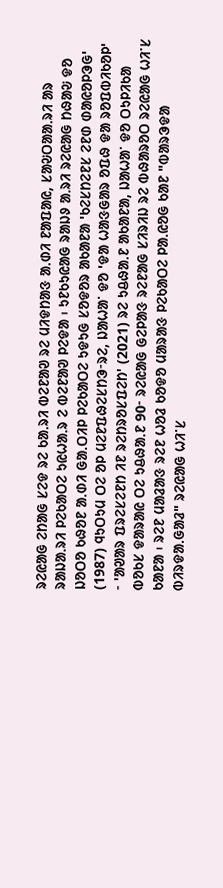ᱨᱮᱭᱟᱜ ᱮᱴᱟᱜ ᱥᱮᱫ ᱨᱮ ᱠᱟᱹᱨᱤ ᱵᱮᱱᱟᱣ ᱨᱮ ᱢᱤᱫᱴᱟᱝ ᱟᱹᱰᱤ ᱱᱟᱯᱟᱭ, ᱥᱟᱶᱛᱟᱟᱹᱨᱤ ᱟᱨ ᱨᱟᱡᱟᱹᱨᱤ ᱞᱮᱠᱟᱛᱮ ᱩᱭᱦᱟᱹᱨ ᱮ ᱵᱮᱱᱟᱣ ᱞᱮᱫᱟ ᱾ ᱩᱱᱠᱩᱭᱟᱜ ᱨᱟᱡᱽ ᱟᱹᱨᱤ ᱨᱮᱭᱟᱜ ᱴᱷᱟᱶ ᱫᱚ ᱡᱚᱛᱚ ᱠᱷᱚᱱ ᱟᱹᱰᱤ ᱜᱟᱹᱛᱤᱞ ᱞᱮᱠᱟᱛᱮ ᱩᱫᱩᱜ ᱥᱚᱫᱚᱨ ᱟᱠᱟᱱᱟ 'ᱠᱮᱥᱴᱮᱱᱥ ᱮᱱᱰ ᱰᱟᱭᱚᱞᱳᱜ' (1987) ᱧᱩᱛᱩᱢ ᱛᱮ ᱚᱞ ᱢᱮᱱᱯᱷᱮᱥᱴᱳᱼᱨᱮ, ᱡᱟᱦᱟᱸ ᱫᱚ 'ᱫᱟ ᱦᱟᱝᱜᱟᱨ ᱚᱯᱷ ᱫᱟ ᱨᱚᱯᱵᱤᱠᱚᱞ' ᱼ 'ᱟᱣᱟᱨ ᱯᱨᱮᱥᱮᱱᱴ ᱤᱱ ᱨᱮᱴᱨᱚᱥᱯᱮᱴ' (2021) ᱨᱮ ᱩᱪᱷᱟᱹᱱ ᱟᱠᱟᱱᱟ, ᱡᱟᱦᱟᱸ ᱫᱚ ᱛᱩᱞᱤᱠᱟ ᱵᱚᱠᱥ ᱫᱟᱨᱟᱭ ᱛᱮ ᱩᱪᱷᱟᱹᱱ 90ᱼ ᱨᱮᱭᱟᱜ ᱜᱮᱞᱟᱝ ᱨᱮᱱᱟᱜ ᱥᱤᱨᱤᱡ ᱨᱮ ᱵᱷᱟᱨᱚᱛ ᱨᱮᱭᱟᱜ ᱦᱤᱸᱥ ᱠᱟᱱᱟ ᱾ ᱨᱮᱱ ᱢᱟᱲᱟᱝ ᱨᱮᱱ ᱦᱚᱲ ᱠᱚᱫᱚ ᱢᱟᱨᱟᱝ ᱞᱮᱠᱟᱛᱮ ᱞᱟᱹᱭᱚᱜ ᱠᱟᱱ "ᱵᱟᱨᱳᱫᱟ ᱵᱤᱨᱫᱟᱹᱜᱟᱲ" ᱨᱮᱭᱟᱜ ᱦᱤᱸᱥ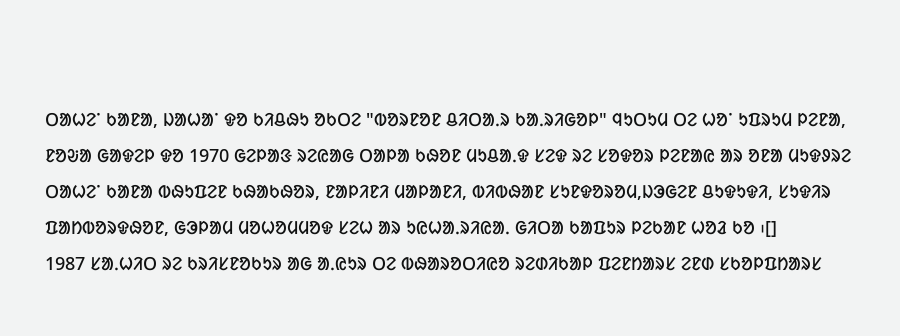ᱛᱟᱦᱮᱸ ᱠᱟᱱᱟ, ᱡᱟᱦᱟᱸ ᱫᱚ ᱠᱤᱪᱷᱩ ᱚᱠᱛᱮ "ᱵᱚᱨᱱᱚᱱ ᱪᱤᱛᱟᱹᱨ ᱠᱟᱹᱨᱤᱜᱚᱞ" ᱧᱩᱛᱩᱢ ᱛᱮ ᱦᱚᱸ ᱩᱯᱨᱩᱢ ᱞᱮᱱᱟ, ᱱᱚᱶᱟ ᱜᱟᱫᱮᱞ ᱫᱚ 1970 ᱜᱮᱞᱟᱝ ᱨᱮᱭᱟᱜ ᱛᱟᱞᱟ ᱠᱷᱚᱱ ᱢᱩᱪᱟᱹᱫ ᱥᱮᱫ ᱨᱮ ᱥᱚᱫᱚᱨ ᱞᱮᱱᱟᱭ ᱟᱨ ᱚᱱᱟ ᱢᱩᱫᱽᱨᱮ ᱛᱟᱦᱮᱸ ᱠᱟᱱᱟ ᱵᱷᱩᱯᱮᱱ ᱠᱷᱟᱠᱷᱚᱨ, ᱱᱟᱞᱤᱱᱤ ᱢᱟᱞᱟᱱᱤ, ᱵᱤᱵᱷᱟᱱ ᱥᱩᱱᱫᱚᱨᱚᱢ,ᱡᱳᱜᱮᱱ ᱪᱩᱫᱩᱫᱤ, ᱥᱩᱫᱤᱨ ᱯᱟᱴᱵᱚᱨᱫᱷᱚᱱ, ᱜᱳᱞᱟᱢ ᱢᱚᱦᱚᱢᱢᱚᱫ ᱥᱮᱦ ᱟᱨ ᱩᱭᱦᱟᱹᱨᱤᱭᱟᱹ ᱜᱤᱛᱟ ᱠᱟᱯᱩᱨ ᱞᱮᱠᱟᱱ ᱦᱚᱲ ᱠᱚ ᱾[]
1987 ᱥᱟᱹᱦᱤᱛ ᱨᱮ ᱠᱨᱤᱥᱱᱚᱠᱩᱨ ᱟᱜ ᱟᱹᱭᱩᱨ ᱛᱮ ᱵᱷᱟᱨᱚᱛᱤᱭᱚ ᱨᱮᱰᱤᱠᱟᱞ ᱯᱮᱱᱴᱟᱨᱥ ᱮᱱᱰ ᱥᱠᱚᱞᱯᱴᱟᱨᱥ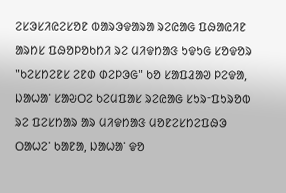ᱮᱥᱳᱥᱤᱭᱮᱥᱚᱱ ᱵᱟᱨᱳᱫᱟᱨᱟ ᱨᱮᱭᱟᱜ ᱯᱷᱟᱭᱤᱱ ᱟᱨᱴᱥ ᱯᱷᱚᱞᱚᱠᱴᱤ ᱨᱮ ᱢᱤᱫᱴᱟᱝ ᱩᱫᱩᱜ ᱥᱚᱫᱚᱨ "ᱠᱮᱥᱴᱮᱱᱥ ᱮᱱᱰ ᱰᱮᱞᱳᱜ" ᱠᱚ ᱥᱟᱯᱲᱟᱣ ᱞᱮᱫᱟ, ᱡᱟᱦᱟᱸ ᱥᱟᱶᱛᱮ ᱠᱮᱢᱯᱟᱥ ᱨᱮᱭᱟᱜ ᱥᱩᱨᱼᱯᱩᱨᱚᱵ ᱨᱮ ᱯᱮᱥᱴᱟᱨ ᱟᱨ ᱢᱤᱫᱴᱟᱝ ᱢᱚᱱᱮᱥᱴᱮᱯᱷᱳ ᱛᱟᱦᱮᱸ ᱠᱟᱱᱟ, ᱡᱟᱦᱟᱸ ᱫᱚ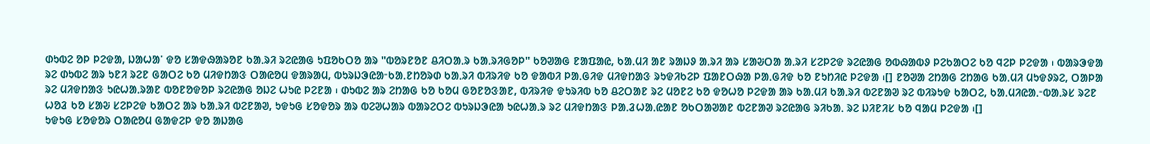ᱰᱩᱵᱮ ᱚᱞ ᱞᱮᱫᱟ, ᱡᱟᱦᱟᱸ ᱫᱚ ᱥᱟᱫᱷᱟᱨᱚᱱ ᱠᱟᱹᱨᱤ ᱨᱮᱭᱟᱜ ᱩᱯᱚᱠᱛᱚ ᱟᱨ "ᱵᱚᱨᱱᱚᱱ ᱪᱤᱛᱟᱹᱨ ᱠᱟᱹᱨᱤᱜᱚᱞ" ᱠᱚᱣᱟᱜ ᱱᱟᱯᱟᱭ, ᱠᱟᱹᱢᱤ ᱟᱱ ᱨᱟᱡᱽ ᱟᱹᱨᱤ ᱟᱨ ᱥᱟᱶᱛᱟ ᱟᱹᱨᱤ ᱥᱮᱞᱮᱫ ᱨᱮᱭᱟᱜ ᱚᱵᱷᱟᱵᱽ ᱞᱮᱠᱟᱛᱮ ᱠᱚ ᱧᱮᱞ ᱞᱮᱫᱟ ᱾ ᱵᱟᱨᱳᱫᱟ ᱨᱮ ᱰᱩᱵᱮ ᱟᱨ ᱩᱱᱤ ᱨᱮᱱ ᱜᱟᱛᱮ ᱠᱚ ᱢᱤᱫᱴᱟᱝ ᱛᱟᱭᱚᱢ ᱫᱟᱨᱟᱢ, ᱵᱩᱨᱡᱳᱭᱟᱼᱠᱟᱹᱱᱴᱚᱨᱰ ᱠᱟᱹᱨᱤ ᱵᱤᱨᱤᱫ ᱠᱚ ᱫᱟᱵᱤ ᱞᱟᱹᱜᱤᱫ ᱢᱤᱫᱴᱟᱝ ᱨᱩᱫᱤᱠᱮᱞ ᱯᱟᱱᱛᱷᱟ ᱞᱟᱹᱜᱤᱫ ᱠᱚ ᱱᱩᱴᱤᱭ ᱞᱮᱫᱟ ᱾[] ᱱᱚᱣᱟ ᱮᱴᱟᱜ ᱮᱴᱟᱜ ᱠᱟᱹᱢᱤ ᱢᱩᱫᱽᱨᱮ, ᱛᱟᱞᱟ ᱨᱮ ᱢᱤᱫᱴᱟᱝ ᱩᱭᱦᱟᱹᱨᱟᱱ ᱵᱚᱱᱚᱫᱚᱞ ᱨᱮᱭᱟᱜ ᱚᱡᱮ ᱦᱩᱭ ᱞᱮᱱᱟ ᱾ ᱰᱩᱵᱮ ᱟᱨ ᱮᱴᱟᱜ ᱠᱚ ᱠᱚᱢ ᱜᱚᱱᱚᱝᱟᱱ, ᱵᱤᱨᱤᱫ ᱫᱩᱨᱤᱵ ᱠᱚ ᱪᱮᱛᱟᱱ ᱨᱮ ᱢᱚᱱᱮ ᱠᱚ ᱫᱚᱦᱚ ᱞᱮᱫᱟ ᱟᱨ ᱠᱟᱹᱢᱤ ᱠᱟᱹᱨᱤ ᱵᱮᱱᱟᱣ ᱨᱮ ᱵᱤᱨᱩᱫ ᱠᱟᱛᱮ, ᱠᱟᱹᱢᱤᱭᱟᱹᱼᱵᱟᱹᱨᱥ ᱨᱮᱱ ᱦᱚᱲ ᱠᱚ ᱥᱟᱶ ᱥᱮᱞᱮᱫ ᱠᱟᱛᱮ ᱟᱨ ᱠᱟᱹᱨᱤ ᱵᱮᱱᱟᱣ, ᱩᱫᱩᱜ ᱥᱚᱫᱚᱨ ᱟᱨ ᱵᱮᱣᱦᱟᱨ ᱵᱟᱨᱮᱛᱮ ᱵᱩᱨᱡᱳᱭᱟ ᱩᱭᱦᱟᱹᱨ ᱨᱮ ᱢᱤᱫᱴᱟᱝ ᱞᱟᱹᱲᱦᱟᱹᱭᱟᱱ ᱚᱠᱛᱟᱣᱟᱱ ᱵᱮᱱᱟᱣ ᱨᱮᱭᱟᱜ ᱨᱤᱠᱟᱹ ᱨᱮ ᱡᱤᱱᱤᱥ ᱠᱚ ᱧᱟᱢ ᱞᱮᱫᱟ ᱾[]
ᱩᱫᱩᱜ ᱥᱚᱫᱚᱨ ᱛᱟᱭᱚᱢ ᱜᱟᱫᱮᱞ ᱫᱚ ᱟᱡᱟᱜ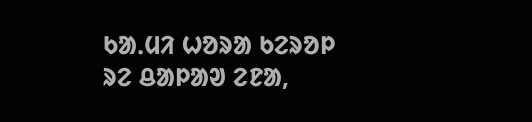ᱠᱟᱹᱢᱤ ᱦᱚᱨᱟ ᱠᱮᱨᱚᱞ ᱨᱮ ᱪᱟᱞᱟᱣ ᱮᱱᱟ,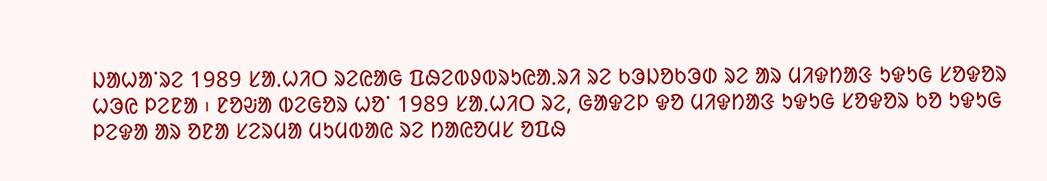ᱡᱟᱦᱟᱸᱨᱮ 1989 ᱥᱟᱹᱦᱤᱛ ᱨᱮᱭᱟᱜ ᱯᱷᱮᱵᱽᱵᱨᱩᱭᱟᱹᱨᱤ ᱨᱮ ᱠᱳᱡᱚᱠᱳᱰ ᱨᱮ ᱟᱨ ᱢᱤᱫᱴᱟᱝ ᱩᱫᱩᱜ ᱥᱚᱫᱚᱨ ᱦᱳᱭ ᱞᱮᱱᱟ ᱾ ᱱᱚᱶᱟ ᱵᱮᱜᱚᱨ ᱦᱚᱸ 1989 ᱥᱟᱹᱦᱤᱛ ᱨᱮ, ᱜᱟᱫᱮᱞ ᱫᱚ ᱢᱤᱫᱴᱟᱝ ᱩᱫᱩᱜ ᱥᱚᱫᱚᱨ ᱠᱚ ᱩᱫᱩᱜ ᱞᱮᱫᱟ ᱟᱨ ᱚᱱᱟ ᱥᱮᱨᱢᱟ ᱢᱩᱢᱵᱟᱭ ᱨᱮ ᱴᱟᱭᱚᱢᱥ ᱚᱯᱷ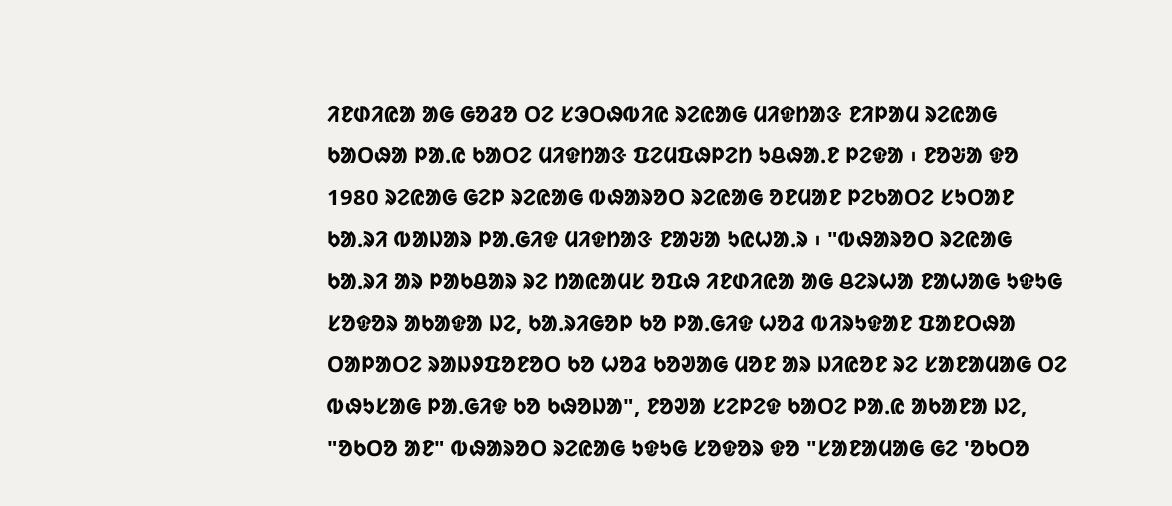ᱤᱱᱰᱤᱭᱟ ᱟᱜ ᱜᱚᱲᱚ ᱛᱮ ᱥᱳᱛᱷᱵᱤᱭ ᱨᱮᱭᱟᱜ ᱢᱤᱫᱴᱟᱝ ᱱᱤᱞᱟᱢ ᱨᱮᱭᱟᱜ ᱠᱟᱛᱷᱟ ᱞᱟᱹᱭ ᱠᱟᱛᱮ ᱢᱤᱫᱴᱟᱝ ᱯᱮᱢᱯᱷᱞᱮᱴ ᱩᱪᱷᱟᱹᱱ ᱞᱮᱫᱟ ᱾ ᱱᱚᱶᱟ ᱫᱚ 1980 ᱨᱮᱭᱟᱜ ᱜᱮᱞ ᱨᱮᱭᱟᱜ ᱵᱷᱟᱨᱚᱛ ᱨᱮᱭᱟᱜ ᱚᱱᱢᱟᱱ ᱞᱮᱠᱟᱛᱮ ᱥᱩᱛᱟᱱ ᱠᱟᱹᱨᱤ ᱵᱟᱡᱟᱨ ᱞᱟᱹᱜᱤᱫ ᱢᱤᱫᱴᱟᱝ ᱱᱟᱶᱟ ᱩᱭᱦᱟᱹᱨ ᱾ "ᱵᱷᱟᱨᱚᱛ ᱨᱮᱭᱟᱜ ᱠᱟᱹᱨᱤ ᱟᱨ ᱞᱟᱠᱪᱟᱨ ᱨᱮ ᱴᱟᱭᱟᱢᱥ ᱚᱯᱷ ᱤᱱᱰᱤᱭᱟ ᱟᱜ ᱪᱮᱨᱦᱟ ᱱᱟᱦᱟᱜ ᱩᱫᱩᱜ ᱥᱚᱫᱚᱨ ᱟᱠᱟᱫᱟ ᱡᱮ, ᱠᱟᱹᱨᱤᱜᱚᱞ ᱠᱚ ᱞᱟᱹᱜᱤᱫ ᱦᱚᱲ ᱵᱤᱨᱩᱫᱟᱱ ᱯᱟᱱᱛᱷᱟ ᱛᱟᱞᱟᱛᱮ ᱨᱟᱡᱽᱯᱚᱱᱚᱛ ᱠᱚ ᱦᱚᱲ ᱠᱚᱣᱟᱜ ᱢᱚᱱ ᱟᱨ ᱡᱤᱭᱚᱱ ᱨᱮ ᱥᱟᱱᱟᱢᱟᱜ ᱛᱮ ᱵᱷᱩᱥᱟᱜ ᱞᱟᱹᱜᱤᱫ ᱠᱚ ᱠᱷᱚᱡᱟ", ᱱᱚᱣᱟ ᱥᱮᱞᱮᱫ ᱠᱟᱛᱮ ᱞᱟᱹᱭ ᱟᱠᱟᱱᱟ ᱡᱮ, "ᱚᱠᱛᱚ ᱟᱱ" ᱵᱷᱟᱨᱚᱛ ᱨᱮᱭᱟᱜ ᱩᱫᱩᱜ ᱥᱚᱫᱚᱨ ᱫᱚ "ᱥᱟᱱᱟᱢᱟᱜ ᱜᱮ 'ᱚᱠᱛᱚ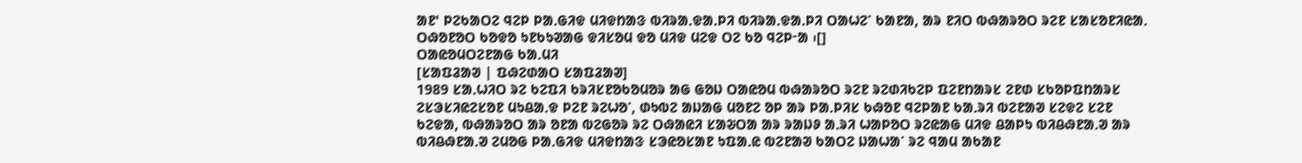ᱟᱱ' ᱞᱮᱠᱟᱛᱮ ᱧᱮᱞ ᱞᱟᱹᱜᱤᱫ ᱢᱤᱫᱴᱟᱝ ᱵᱤᱨᱟᱹᱫᱟᱹᱞᱤ ᱵᱤᱨᱟᱹᱫᱟᱹᱞᱤ ᱛᱟᱦᱮᱸ ᱠᱟᱱᱟ, ᱟᱨ ᱱᱤᱛ ᱵᱷᱟᱨᱚᱛ ᱨᱮᱱ ᱥᱟᱥᱚᱱᱤᱭᱟᱹ ᱛᱷᱚᱱᱚᱛ ᱠᱚᱫᱚ ᱩᱱᱠᱩᱣᱟᱜ ᱫᱤᱥᱚᱢ ᱫᱚ ᱢᱤᱫ ᱢᱮᱫ ᱛᱮ ᱠᱚ ᱧᱮᱞᱼᱟ ᱾[]
ᱛᱟᱭᱚᱢᱛᱮᱱᱟᱜ ᱠᱟᱹᱢᱤ
[ᱥᱟᱯᱲᱟᱣ | ᱯᱷᱮᱰᱟᱛ ᱥᱟᱯᱲᱟᱣ]
1989 ᱥᱟᱹᱦᱤᱛ ᱨᱮ ᱠᱮᱯᱤ ᱠᱨᱤᱥᱱᱚᱠᱚᱢᱚᱨ ᱟᱜ ᱜᱚᱡ ᱛᱟᱭᱚᱢ ᱵᱷᱟᱨᱚᱛ ᱨᱮᱱ ᱨᱮᱰᱤᱠᱮᱞ ᱯᱮᱱᱴᱟᱨᱥ ᱮᱱᱰ ᱥᱠᱚᱞᱯᱴᱟᱨᱥ ᱮᱥᱳᱥᱤᱭᱮᱥᱚᱱ ᱢᱩᱪᱟᱹᱫ ᱞᱮᱱ ᱨᱮᱦᱚᱸ, ᱰᱩᱵᱮ ᱟᱡᱟᱜ ᱢᱚᱱᱮ ᱚᱞ ᱟᱨ ᱞᱟᱹᱞᱤᱥ ᱠᱷᱚᱱ ᱧᱮᱞᱟᱱ ᱠᱟᱹᱨᱤ ᱵᱮᱱᱟᱣ ᱥᱮᱫᱮ ᱥᱮᱱ ᱠᱮᱫᱟ, ᱵᱷᱟᱨᱚᱛ ᱟᱨ ᱚᱱᱟ ᱵᱮᱜᱚᱨ ᱨᱮ ᱛᱷᱟᱭᱤ ᱥᱟᱶᱛᱟ ᱟᱨ ᱨᱟᱡᱽ ᱟᱹᱨᱤ ᱦᱟᱞᱚᱛ ᱨᱮᱭᱟᱜ ᱢᱤᱫ ᱪᱟᱞᱩ ᱵᱤᱪᱷᱱᱟᱹᱣ ᱟᱨ ᱵᱤᱪᱷᱱᱟᱹᱣ ᱮᱢᱚᱜ ᱞᱟᱹᱜᱤᱫ ᱢᱤᱫᱴᱟᱝ ᱥᱳᱭᱚᱥᱟᱱ ᱩᱯᱟᱹᱭ ᱵᱮᱱᱟᱣ ᱠᱟᱛᱮ ᱡᱟᱦᱟᱸ ᱨᱮ ᱧᱟᱢ ᱟᱠᱟᱱ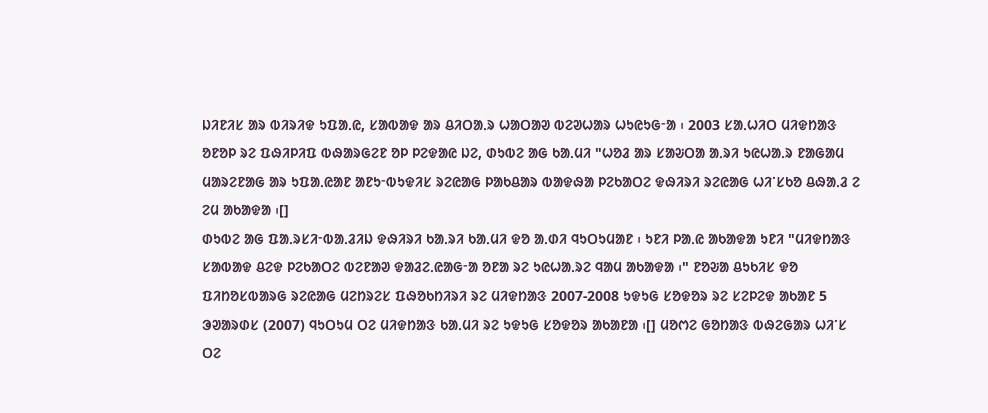ᱡᱤᱱᱤᱥ ᱟᱨ ᱵᱤᱨᱤᱫ ᱩᱯᱟᱹᱭ, ᱥᱟᱵᱟᱫ ᱟᱨ ᱪᱤᱛᱟᱹᱨ ᱦᱟᱛᱟᱣ ᱵᱮᱣᱦᱟᱨ ᱦᱩᱭᱩᱜᱼᱟ ᱾ 2003 ᱥᱟᱹᱦᱤᱛ ᱢᱤᱫᱴᱟᱝ ᱚᱱᱚᱞ ᱨᱮ ᱯᱷᱤᱞᱤᱯ ᱵᱷᱟᱨᱜᱮᱱ ᱚᱞ ᱞᱮᱫᱟᱭ ᱡᱮ, ᱰᱩᱵᱮ ᱟᱜ ᱠᱟᱹᱢᱤ "ᱦᱚᱲ ᱟᱨ ᱥᱟᱶᱛᱟ ᱟᱹᱨᱤ ᱩᱭᱦᱟᱹᱨ ᱱᱟᱜᱟᱢ ᱢᱟᱨᱮᱱᱟᱜ ᱟᱨ ᱩᱯᱟᱹᱭᱟᱱ ᱟᱱᱩᱼᱵᱩᱫᱤᱥ ᱨᱮᱭᱟᱜ ᱞᱟᱠᱪᱟᱨ ᱵᱟᱫᱷᱟ ᱞᱮᱠᱟᱛᱮ ᱫᱷᱤᱨᱤ ᱨᱮᱭᱟᱜ ᱦᱤᱸᱥᱠᱚ ᱪᱷᱟᱹᱲ ᱮ ᱮᱢ ᱟᱠᱟᱫᱟ ᱾[]
ᱰᱩᱵᱮ ᱟᱜ ᱯᱟᱹᱨᱥᱤᱼᱵᱟᱹᱲᱤᱡ ᱫᱷᱤᱨᱤ ᱠᱟᱹᱨᱤ ᱠᱟᱹᱢᱤ ᱫᱚ ᱟᱹᱰᱤ ᱧᱩᱛᱩᱢᱟᱱ ᱾ ᱩᱱᱤ ᱞᱟᱹᱭ ᱟᱠᱟᱫᱟ ᱩᱱᱤ "ᱢᱤᱫᱴᱟᱝ ᱥᱟᱵᱟᱫ ᱪᱮᱫ ᱞᱮᱠᱟᱛᱮ ᱵᱮᱱᱟᱣ ᱫᱟᱲᱮᱹᱭᱟᱜᱼᱟ ᱚᱱᱟ ᱨᱮ ᱩᱭᱦᱟᱹᱨᱮ ᱧᱟᱢ ᱟᱠᱟᱫᱟ ᱾" ᱱᱚᱶᱟ ᱪᱩᱠᱤᱥ ᱫᱚ ᱯᱤᱴᱚᱥᱵᱟᱨᱜ ᱨᱮᱭᱟᱜ ᱢᱮᱴᱨᱮᱥ ᱯᱷᱚᱠᱴᱤᱨᱤ ᱨᱮ ᱢᱤᱫᱴᱟᱝ 2007-2008 ᱩᱫᱩᱜ ᱥᱚᱫᱚᱨ ᱨᱮ ᱥᱮᱞᱮᱫ ᱟᱠᱟᱱ 5 ᱳᱣᱟᱨᱰᱥ (2007) ᱧᱩᱛᱩᱢ ᱛᱮ ᱢᱤᱫᱴᱟᱝ ᱠᱟᱹᱢᱤ ᱨᱮ ᱩᱫᱩᱜ ᱥᱚᱫᱚᱨ ᱟᱠᱟᱱᱟ ᱾[] ᱢᱚᱬᱮ ᱜᱚᱴᱟᱝ ᱵᱷᱮᱜᱟᱨ ᱦᱤᱸᱥ ᱛᱮ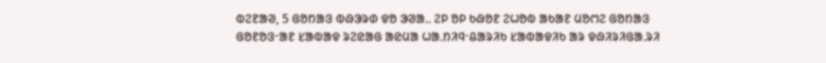ᱵᱮᱱᱟᱣ, 5 ᱜᱚᱴᱟᱝ ᱵᱷᱳᱨᱰ ᱫᱚ ᱳᱣᱟᱹᱹ ᱮᱞ ᱚᱞ ᱠᱷᱚᱱ ᱮᱦᱚᱵ ᱟᱠᱟᱱ ᱢᱚᱬᱮ ᱜᱚᱴᱟᱝ ᱜᱚᱱᱚᱝᱼᱟᱱ ᱥᱟᱵᱟᱫ ᱨᱮᱭᱟᱜ ᱟᱭᱢᱟ ᱦᱟᱹᱴᱤᱧᱼᱪᱟᱨᱤᱠ ᱥᱟᱵᱟᱫᱤᱠ ᱟᱨ ᱫᱷᱤᱨᱤᱜᱟᱹᱨᱤ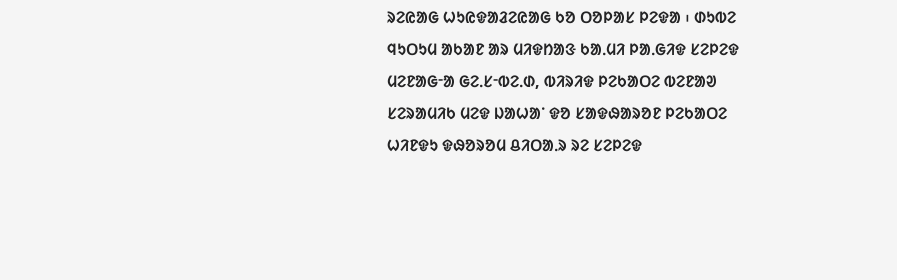ᱨᱮᱭᱟᱜ ᱦᱩᱭᱫᱟᱲᱮᱭᱟᱜ ᱠᱚ ᱛᱚᱞᱟᱥ ᱞᱮᱫᱟ ᱾ ᱰᱩᱵᱮ ᱧᱩᱛᱩᱢ ᱟᱠᱟᱱ ᱟᱨ ᱢᱤᱫᱴᱟᱝ ᱠᱟᱹᱢᱤ ᱞᱟᱹᱜᱤᱫ ᱥᱮᱞᱮᱫ ᱢᱮᱱᱟᱜᱼᱟ ᱜᱮᱹᱥᱼᱵᱮᱹᱰ, ᱵᱤᱨᱤᱫ ᱞᱮᱠᱟᱛᱮ ᱵᱮᱱᱟᱣ ᱥᱮᱨᱟᱢᱤᱠ ᱢᱮᱫ ᱡᱟᱦᱟᱸ ᱫᱚ ᱥᱟᱫᱷᱟᱨᱚᱱ ᱞᱮᱠᱟᱛᱮ ᱦᱤᱱᱫᱩ ᱫᱷᱚᱨᱚᱢ ᱪᱤᱛᱟᱹᱨ ᱨᱮ ᱥᱮᱞᱮᱫ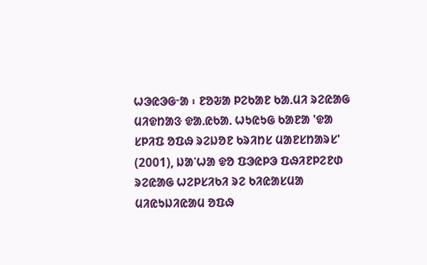ᱦᱳᱭᱳᱜᱼᱟ ᱾ ᱱᱚᱶᱟ ᱞᱮᱠᱟᱱ ᱠᱟᱹᱢᱤ ᱨᱮᱭᱟᱜ ᱢᱤᱫᱴᱟᱝ ᱫᱟᱹᱭᱠᱟᱹ ᱦᱩᱭᱩᱜ ᱠᱟᱱᱟ 'ᱫᱟ ᱥᱞᱤᱯ ᱚᱯᱷ ᱨᱮᱡᱚᱱ ᱠᱨᱤᱴᱥ ᱢᱟᱱᱥᱴᱟᱨᱥ' (2001), ᱡᱟᱸᱦᱟ ᱫᱚ ᱯᱳᱭᱞᱳ ᱯᱷᱤᱱᱞᱮᱱᱰ ᱨᱮᱭᱟᱜ ᱦᱮᱞᱥᱤᱠᱤ ᱨᱮ ᱠᱤᱭᱟᱥᱢᱟ ᱢᱤᱭᱩᱡᱤᱭᱟᱢ ᱚᱯᱷ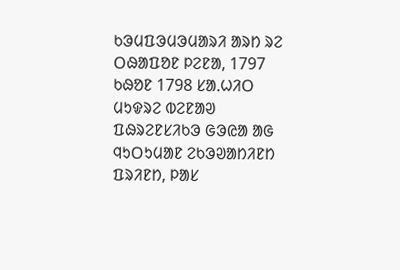ᱠᱳᱢᱯᱳᱢᱳᱢᱟᱨᱤ ᱟᱨᱴ ᱨᱮ ᱛᱷᱟᱯᱚᱱ ᱞᱮᱱᱟ, 1797 ᱠᱷᱚᱱ 1798 ᱥᱟᱹᱦᱤᱛ ᱢᱩᱫᱨᱮ ᱵᱮᱱᱟᱣ ᱯᱷᱨᱮᱱᱥᱤᱠᱳ ᱜᱳᱭᱟ ᱟᱜ ᱧᱩᱛᱩᱢᱟᱱ ᱮᱠᱳᱣᱟᱴᱤᱱᱴ ᱯᱨᱤᱱᱴ, ᱞᱟᱥ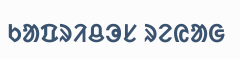ᱠᱟᱯᱨᱤᱪᱳᱥ ᱨᱮᱭᱟᱜ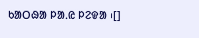ᱠᱟᱛᱷᱟ ᱞᱟᱹᱭ ᱞᱮᱫᱟ ᱾[]